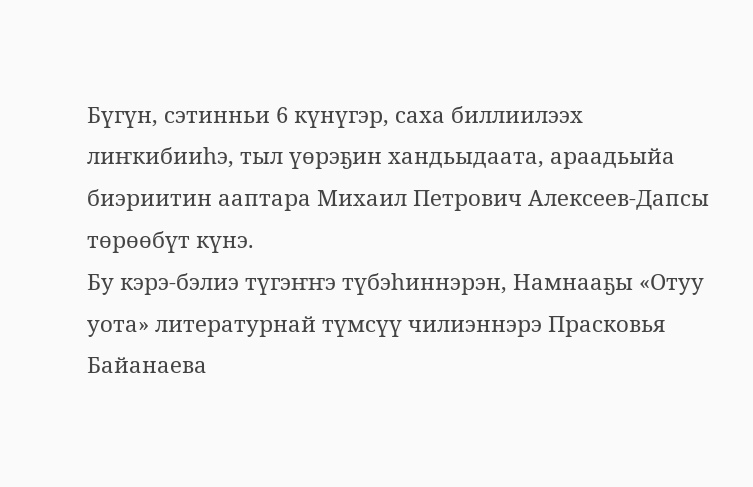Бүгүн, сэтинньи 6 күнүгэр, саха биллиилээх лиҥкибииһэ, тыл үөрэҕин хандьыдаата, араадьыйа биэриитин ааптара Михаил Петрович Алексеев-Дапсы төрөөбүт күнэ.
Бу кэрэ-бэлиэ түгэҥҥэ түбэһиннэрэн, Намнааҕы «Отуу уота» литературнай түмсүү чилиэннэрэ Прасковья Байанаева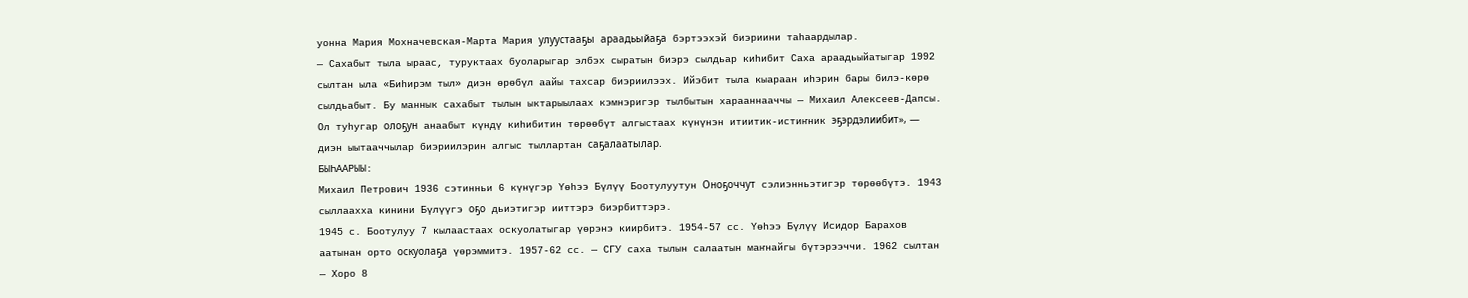уонна Мария Мохначевская-Марта Мария улуустааҕы араадьыйаҕа бэртээхэй биэриини таһаардылар.
— Сахабыт тыла ыраас, туруктаах буоларыгар элбэх сыратын биэрэ сылдьар киһибит Саха араадьыйатыгар 1992 сылтан ыла «Биһирэм тыл» диэн өрөбүл аайы тахсар биэриилээх. Ийэбит тыла кыараан иһэрин бары билэ-көрө сылдьабыт. Бу маннык сахабыт тылын ыктарыылаах кэмнэригэр тылбытын харааннааччы — Михаил Алексеев-Дапсы. Ол туһугар олоҕун анаабыт күндү киһибитин төрөөбүт алгыстаах күнүнэн итиитик-истиҥник эҕэрдэлиибит», — диэн ыытааччылар биэриилэрин алгыс тыллартан саҕалаатылар.
БЫҺААРЫЫ:
Михаил Петрович 1936 сэтинньи 6 күнүгэр Үөһээ Бүлүү Боотулуутун Оноҕоччут сэлиэнньэтигэр төрөөбүтэ. 1943 сыллаахха кинини Бүлүүгэ оҕо дьиэтигэр ииттэрэ биэрбиттэрэ.
1945 с. Боотулуу 7 кылаастаах оскуолатыгар үөрэнэ киирбитэ. 1954-57 сс. Үөһээ Бүлүү Исидор Барахов аатынан орто оскуолаҕа үөрэммитэ. 1957-62 сс. — СГУ саха тылын салаатын маҥнайгы бүтэрээччи. 1962 сылтан — Хоро 8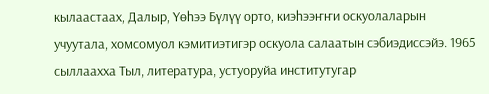кылаастаах, Далыр, Үөһээ Бүлүү орто, киэһээҥҥи оскуолаларын учуутала, хомсомуол кэмитиэтигэр оскуола салаатын сэбиэдиссэйэ. 1965 сыллаахха Тыл, литература, устуоруйа институтугар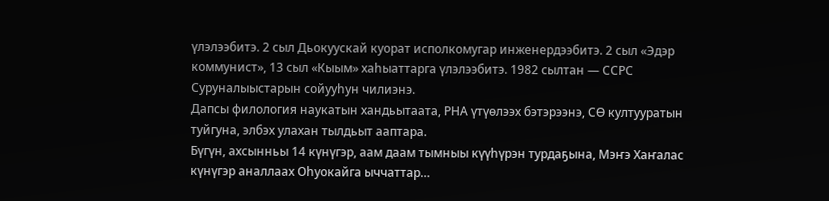үлэлээбитэ. 2 сыл Дьокуускай куорат исполкомугар инженердээбитэ. 2 сыл «Эдэр коммунист», 13 сыл «Кыым» хаһыаттарга үлэлээбитэ. 1982 сылтан — ССРС Суруналыыстарын сойууһун чилиэнэ.
Дапсы филология наукатын хандьытаата, РНА үтүөлээх бэтэрээнэ, СӨ култууратын туйгуна, элбэх улахан тылдьыт ааптара.
Бүгүн, ахсынньы 14 күнүгэр, аам даам тымныы күүһүрэн турдаҕына, Мэҥэ Хаҥалас күнүгэр аналлаах Оһуокайга ыччаттар…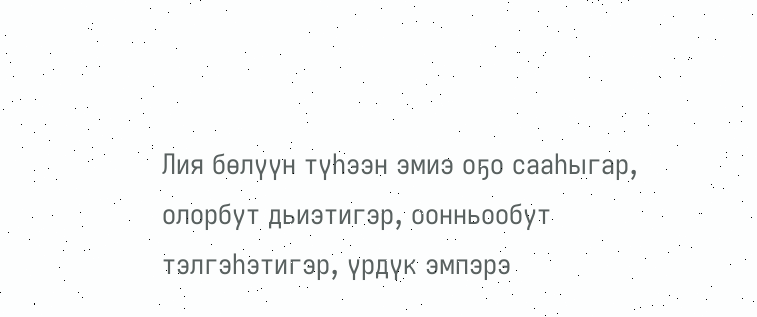Лия бөлүүн түһээн эмиэ оҕо сааһыгар, олорбут дьиэтигэр, оонньообут тэлгэһэтигэр, үрдүк эмпэрэ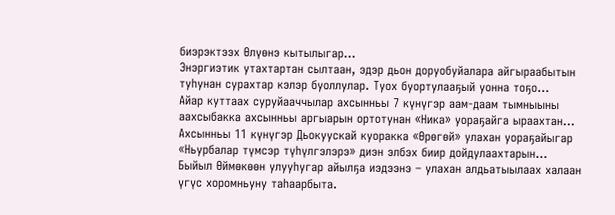биэрэктээх Өлүөнэ кытылыгар…
Энэргиэтик утахтартан сылтаан, эдэр дьон доруобуйалара айгыраабытын туһунан сурахтар кэлэр буоллулар. Туох буортулааҕый уонна тоҕо…
Айар куттаах суруйааччылар ахсынньы 7 күнүгэр аам-даам тымныыны аахсыбакка ахсынньы аргыарын ортотунан «Ника» уораҕайга ыраахтан…
Ахсынньы 11 күнүгэр Дьокуускай куоракка «Өрөгөй» улахан уораҕайыгар «Ньурбалар түмсэр түһүлгэлэрэ» диэн элбэх биир дойдулаахтарын…
Быйыл Өймөкөөн улууһугар айылҕа иэдээнэ – улахан алдьатыылаах халаан үгүс хоромньуну таһаарбыта.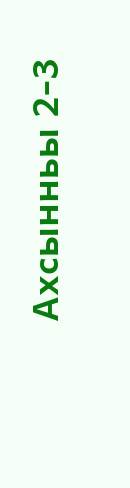Ахсынньы 2-3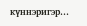күннэригэр…